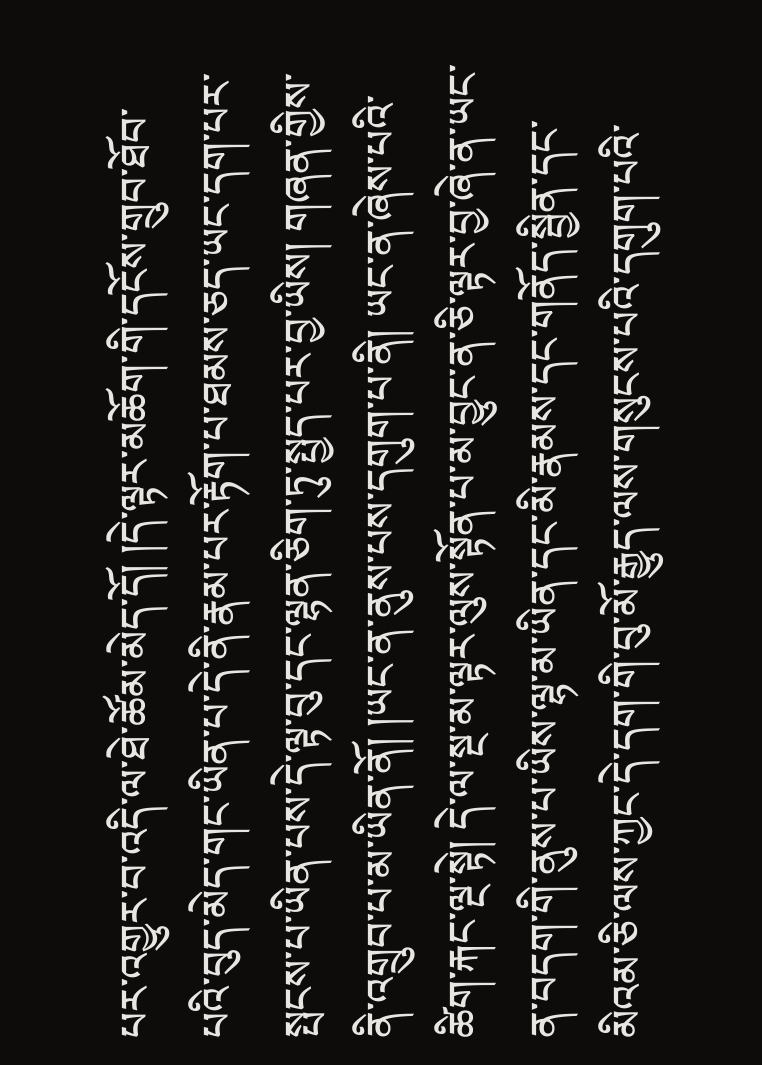པར་འགྱུར་བ་འདི་ལ་ཐེ་ཚོམ་མེད་དོ། །དེ་ལྟར་མཆོག་གི་དངོས་གྲུབ་ཐོབ་པའི་བུད་མེད་གང་ཡིན་པ་དེ་ནི་རྣམ་པར་རྟོག་པ་ཐམས་ཅད་ཡང་དག་པར་སྤངས་པ་ཡིན་པས་དེ་ལྟ་བུ་དང་ལྷན་ཅིག་ཏུ་སྤྱད་པར་བྱ་ཡིས། གཞན་གྱིས་ནི་འགྲུབ་པ་མ་ཡིན་ནོ། །ཡང་ན་ནུས་པས་དགུག་པ་ནི། ཡང་ན་ཞེས་པའི་ཚིག་རྐང་ལྔ་སྟེ། དེ་ལ་སྔ་མ་ལྟར་ལུས་སྟོན་པ་མ་བྱུང་ན་ཅི་ལྟར་བྱ་ཞེ་ན་ཡང་ན་བདག་གི་ནུས་པ་ཡིས་ལྷ་མ་ཡིན་དང་མི་རྣམས་དང་གནོད་སྦྱིན་དང་མིའམ་ཅི་ལས་ཀྱང་དེ་དག་གི་བུ་མོ་རྒྱུད་ལས་གསུངས་པའི་དགུག་པའི་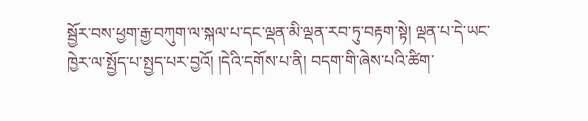སྦྱོར་བས་ཕྱག་རྒྱ་བཀུག་ལ་སྐལ་པ་དང་ལྡན་མི་ལྡན་རབ་ཏུ་བརྟག་སྟེ། ལྡན་པ་དེ་ཡང་ཁྱེར་ལ་སྤྱོད་པ་སྤྱད་པར་བྱའོ། །དེའི་དགོས་པ་ནི། བདག་གི་ཞེས་པའི་ཚིག་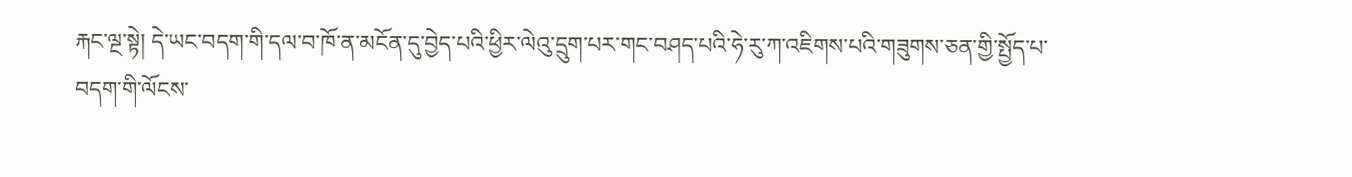རྐང་ལྔ་སྟེ། དེ་ཡང་བདག་གི་དལ་བ་ཁོ་ན་མངོན་དུ་བྱེད་པའི་ཕྱིར་ལེའུ་དྲུག་པར་གང་བཤད་པའི་ཧེ་རུ་ཀ་འཇིགས་པའི་གཟུགས་ཅན་གྱི་སྤྱོད་པ་བདག་གི་ལོངས་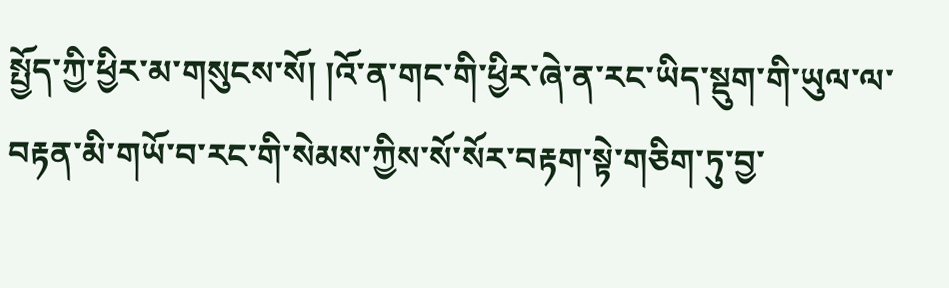སྤྱོད་ཀྱི་ཕྱིར་མ་གསུངས་སོ། །འོ་ན་གང་གི་ཕྱིར་ཞེ་ན་རང་ཡིད་སྡུག་གི་ཡུལ་ལ་བརྟན་མི་གཡོ་བ་རང་གི་སེམས་ཀྱིས་སོ་སོར་བརྟག་སྟེ་གཅིག་ཏུ་བྱ་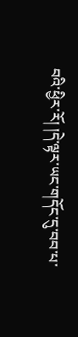བའི་ཕྱིར་རོ། །དེ་ལྟར་ཡང་གདོང་དུ་བབ་པ་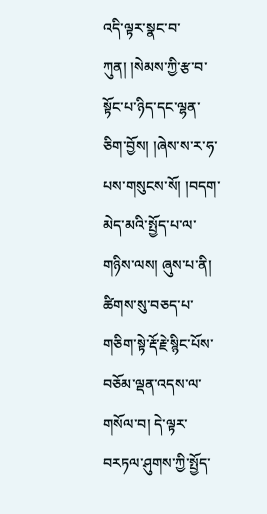འདི་ལྟར་སྣང་བ་ཀུན། །སེམས་ཀྱི་རྩ་བ་སྟོང་པ་ཉིད་དང་ལྷན་ཅིག་བྱོས། །ཞེས་ས་ར་ཧ་པས་གསུངས་སོ། །བདག་མེད་མའི་སྤྱོད་པ་ལ་གཉིས་ལས། ཞུས་པ་ནི། ཚིགས་སུ་བཅད་པ་གཅིག་སྟེ་རྡོ་རྗེ་སྙིང་པོས་བཅོམ་ལྡན་འདས་ལ་གསོལ་བ། དེ་ལྟར་བརཏལ་ཤུགས་ཀྱི་སྤྱོད་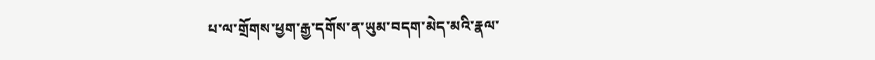པ་ལ་གྲོགས་ཕྱག་རྒྱ་དགོས་ན་ཡུམ་བདག་མེད་མའི་རྣལ་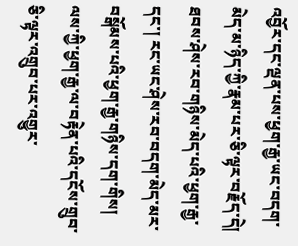འབྱོར་དང་ལྡན་པས་ཕྱག་རྒྱ་ཡང་བདག་མེད་མ་ཉིད་ཀྱི་རྣམ་པར་ཅི་ལྟར་བརྗོད་དེ། ཐབས་ཤེས་རབ་གཉིས་མེད་པའི་ཕྱག་རྒྱ་དང་། རང་ཡང་ཤེས་རབ་བདག་མེད་མར་བསྒོམས་པའི་ཕྱག་རྒྱ་གཉིས་དག་གིས། ལས་ཀྱི་ཕྱག་རྒྱ་ལ་བརྟེན་པའི་དངོས་གྲུབ་ཅི་ལྟར་འགྲུབ་པར་འགྱུར་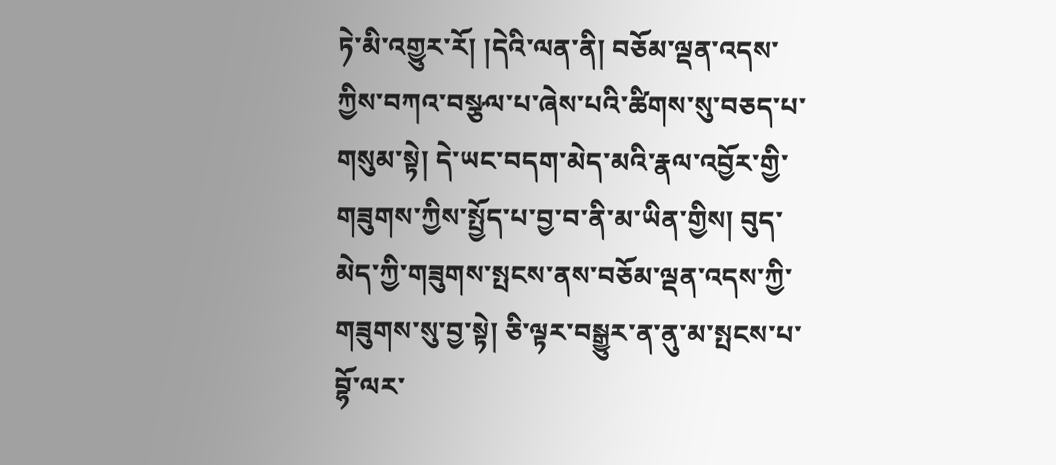ཏེ་མི་འགྱུར་རོ། །དེའི་ལན་ནི། བཅོམ་ལྡན་འདས་ཀྱིས་བཀའ་བསྩལ་པ་ཞེས་པའི་ཚིགས་སུ་བཅད་པ་གསུམ་སྟེ། དེ་ཡང་བདག་མེད་མའི་རྣལ་འབྱོར་གྱི་གཟུགས་ཀྱིས་སྤྱོད་པ་བྱ་བ་ནི་མ་ཡིན་གྱིས། བུད་མེད་ཀྱི་གཟུགས་སྤངས་ནས་བཅོམ་ལྡན་འདས་ཀྱི་གཟུགས་སུ་བྱ་སྟེ། ཅི་ལྟར་བསྒྱུར་ན་ནུ་མ་སྤངས་པ་བྷོ་ལར་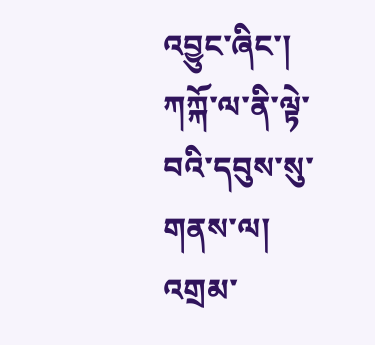འབྱུང་ཞིང་། ཀཀྐོ་ལ་ནི་ལྟེ་བའི་དབུས་སུ་གནས་ལ། འགྲམ་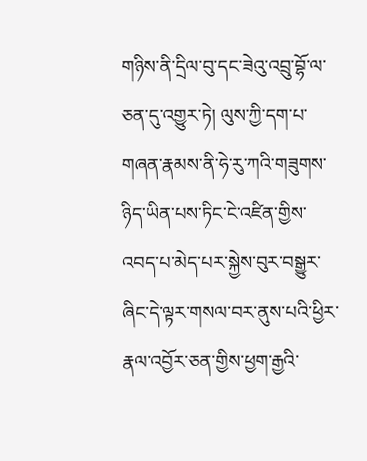གཉིས་ནི་དྲིལ་བུ་དང་ཟེའུ་འབྲུ་བྷོ་ལ་ཅན་དུ་འགྱུར་ཏེ། ལུས་ཀྱི་དག་པ་གཞན་རྣམས་ནི་ཧེ་རུ་ཀའི་གཟུགས་ཉིད་ཡིན་པས་ཏིང་ངེ་འཛིན་གྱིས་འབད་པ་མེད་པར་སྐྱེས་བུར་བསྒྱུར་ཞིང་དེ་ལྟར་གསལ་བར་ནུས་པའི་ཕྱིར་རྣལ་འབྱོར་ཅན་གྱིས་ཕྱག་རྒྱའི་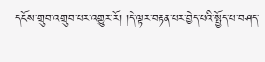དངོས་གྲུབ་འགྲུབ་པར་འགྱུར་རོ། །དེ་ལྟར་བརྟན་པར་བྱེད་པའི་སྤྱོད་པ་བཤད་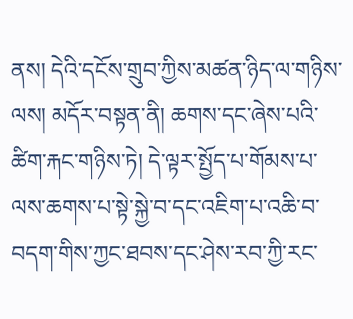ནས། དེའི་དངོས་གྲུབ་ཀྱིས་མཚན་ཉིད་ལ་གཉིས་ལས། མདོར་བསྟན་ནི། ཆགས་དང་ཞེས་པའི་ཚིག་རྐང་གཉིས་ཏེ། དེ་ལྟར་སྤྱོད་པ་གོམས་པ་ལས་ཆགས་པ་སྟེ་སྐྱེ་བ་དང་འཇིག་པ་འཆི་བ་བདག་གིས་ཀྱང་ཐབས་དང་ཤེས་རབ་ཀྱི་རང་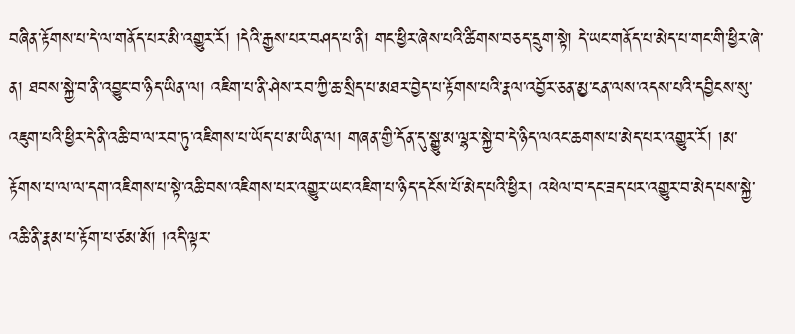བཞིན་རྟོགས་པ་དེ་ལ་གནོད་པར་མི་འགྱུར་རོ། །དེའི་རྒྱས་པར་བཤད་པ་ནི། གང་ཕྱིར་ཞེས་པའི་ཚིགས་བཅད་དྲུག་སྟེ། དེ་ཡང་གནོད་པ་མེད་པ་གང་གི་ཕྱིར་ཞེ་ན། ཐབས་སྐྱེ་བ་ནི་འབྱུང་བ་ཉིད་ཡིན་ལ། འཇིག་པ་ནི་ཤེས་རབ་ཀྱི་ཆ་སྲིད་པ་མཐར་བྱེད་པ་རྟོགས་པའི་རྣལ་འབྱོར་ཅན་མྱ་ངན་ལས་འདས་པའི་དབྱིངས་སུ་འཇུག་པའི་ཕྱིར་དེ་ནི་འཆི་བ་ལ་རབ་ཏུ་འཇིགས་པ་ཡོད་པ་མ་ཡིན་ལ། གཞན་གྱི་དོན་དུ་སྒྱུ་མ་ལྷར་སྐྱེ་བ་དེ་ཉིད་ལའང་ཆགས་པ་མེད་པར་འགྱུར་རོ། །མ་རྟོགས་པ་ལ་ལ་དག་འཇིགས་པ་སྟེ་འཆི་བས་འཇིགས་པར་འགྱུར་ཡང་འཇིག་པ་ཉིད་དངོས་པོ་མེད་པའི་ཕྱིར། འཕེལ་བ་དང་ཟད་པར་འགྱུར་བ་མེད་པས་སྐྱེ་འཆི་ནི་རྣམ་པ་རྟོག་པ་ཙམ་མོ། །འདི་ལྟར་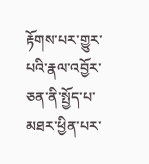རྟོགས་པར་གྱུར་པའི་རྣལ་འབྱོར་ཅན་ནི་སྤྱོད་པ་མཐར་ཕྱིན་པར་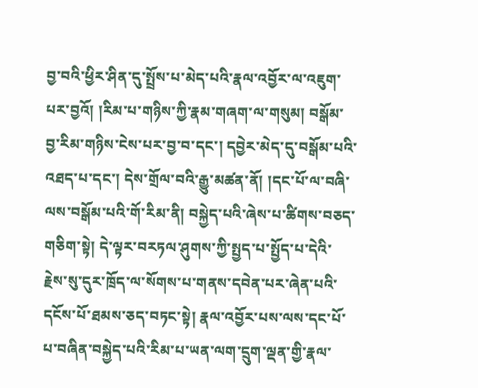བྱ་བའི་ཕྱིར་ཤིན་དུ་སྤྲོས་པ་མེད་པའི་རྣལ་འབྱོར་ལ་འཇུག་པར་བྱའོ། །རིམ་པ་གཉིས་ཀྱི་རྣམ་གཞག་ལ་གསུམ། བསྒོམ་བྱ་རིམ་གཉིས་ངེས་པར་བྱ་བ་དང་། དབྱེར་མེད་དུ་བསྒོམ་པའི་འཐད་པ་དང་། དེས་གྲོལ་བའི་རྒྱུ་མཚན་ནོ། །དང་པོ་ལ་བཞི་ལས་བསྒོམ་པའི་གོ་རིམ་ནི། བསྐྱེད་པའི་ཞེས་པ་ཚིགས་བཅད་གཅིག་སྟེ། དེ་ལྟར་བརཏལ་ཤུགས་ཀྱི་སྤྱད་པ་སྤྱོད་པ་དེའི་རྗེས་སུ་དུར་ཁྲོད་ལ་སོགས་པ་གནས་དབེན་པར་ཞེན་པའི་དངོས་པོ་ཐམས་ཅད་བཏང་སྟེ། རྣལ་འབྱོར་པས་ལས་དང་པོ་པ་བཞིན་བསྐྱེད་པའི་རིམ་པ་ཡན་ལག་དྲུག་ལྡན་གྱི་རྣལ་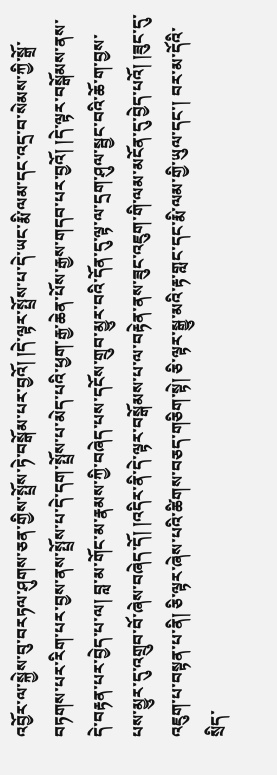འབྱོར་ལ་སྐྱེས་བུ་བརཏལ་ཤུགས་ཅན་གྱིས་སྤྲོས་ཏེ་བསྒོམ་པར་བྱའོ། །དེ་ལྟར་སྤྲོས་པ་དེ་ཡང་རྨི་ལམ་དང་འདྲ་བ་སེམས་ཀྱི་སྒྲོ་བཏགས་པར་རིག་པར་བྱས་ནས་སྤྲོས་པ་དེ་དག་སྤྲོས་པ་མེད་པའི་ཕྱག་རྒྱ་ཆེན་པོས་རྒྱས་གདབ་པར་བྱའོ། །དེ་ལྟར་བསྒོམས་ནས་དེ་བརྟན་པར་བྱེད་པ་ལ། བླ་མ་གོང་མ་རྣམས་ཀྱི་བཞེད་པས་དངོས་གྲུབ་མྱུར་བའི་དོན་དུ་ལྟ་ལ་དྲག་ཤུལ་སྦྱང་བའི་ཆོ་ག་བྱས་པས་མྱུར་དུ་འགྲུབ་བོ་ཞེས་བཞེད་དོ། །འདིར་ནི་དེ་ལྟར་བསྒོམས་པ་ལ་བརྟེན་ནས་ཟུང་འཇུག་གི་ལམ་མངོན་དུ་བྱེད་པའོ། །ཟུང་དུ་འཇུག་པ་བསྟན་པ་ནི། ཅི་ལྟར་ཞེས་པའི་ཚིགས་བཅད་གཅིག་སྟེ། ཅི་ལྟར་སྒྱུ་མའི་རྟ་གླང་དང་རྨི་ལམ་གྱི་ཡུལ་དང་། བར་མ་དོའི་སྲིད་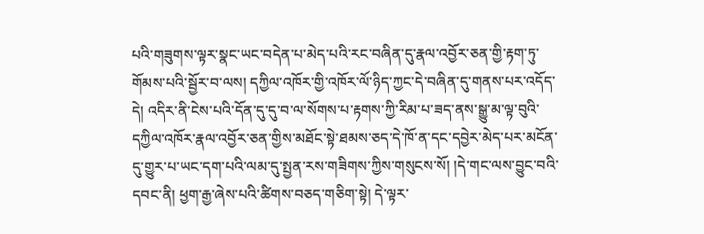པའི་གཟུགས་ལྟར་སྣང་ཡང་བདེན་པ་མེད་པའི་རང་བཞིན་དུ་རྣལ་འབྱོར་ཅན་གྱི་རྟག་ཏུ་གོམས་པའི་སྦྱོར་བ་ལས། དཀྱིལ་འཁོར་གྱི་འཁོར་ལོ་ཉིད་ཀྱང་དེ་བཞིན་དུ་གནས་པར་འདོད་དེ། འདིར་ནི་ངེས་པའི་དོན་དུ་དུ་བ་ལ་སོགས་པ་རྟགས་ཀྱི་རིམ་པ་ཟད་ནས་སྒྱུ་མ་ལྟ་བུའི་དཀྱིལ་འཁོར་རྣལ་འབྱོར་ཅན་གྱིས་མཐོང་སྟེ་ཐམས་ཅད་དེ་ཁོ་ན་དང་དབྱེར་མེད་པར་མངོན་དུ་གྱུར་པ་ཡང་དག་པའི་ལམ་དུ་སྤྱན་རས་གཟིགས་ཀྱིས་གསུངས་སོ། །དེ་གང་ལས་བྱུང་བའི་དབང་ནི། ཕྱག་རྒྱ་ཞེས་པའི་ཚིགས་བཅད་གཅིག་སྟེ། དེ་ལྟར་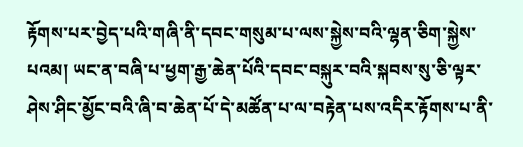རྟོགས་པར་བྱེད་པའི་གཞི་ནི་དབང་གསུམ་པ་ལས་སྐྱེས་བའི་ལྷན་ཅིག་སྐྱེས་པའམ། ཡང་ན་བཞི་པ་ཕྱག་རྒྱ་ཆེན་པོའི་དབང་བསྐུར་བའི་སྐབས་སུ་ཅི་ལྟར་ཤེས་ཤིང་མྱོང་བའི་ཞི་བ་ཆེན་པོ་དེ་མཚོན་པ་ལ་བརྟེན་པས་འདིར་རྟོགས་པ་ནི་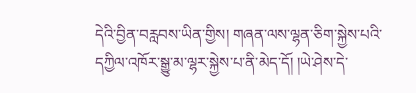དེའི་བྱིན་བརླབས་ཡིན་གྱིས། གཞན་ལས་ལྷན་ཅིག་སྐྱེས་པའི་དཀྱིལ་འཁོར་སྒྱུ་མ་ལྷར་སྐྱེས་པ་ནི་མེད་དོ། །ཡེ་ཤེས་དེ་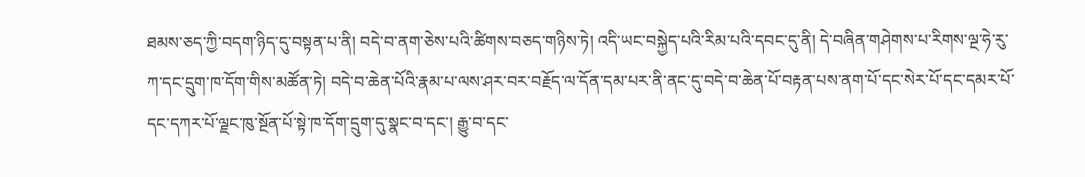ཐམས་ཅད་ཀྱི་བདག་ཉིད་དུ་བསྟན་པ་ནི། བདེ་བ་ནག་ཅེས་པའི་ཚིགས་བཅད་གཉིས་ཏེ། འདི་ཡང་བསྐྱེད་པའི་རིམ་པའི་དབང་དུ་ནི། དེ་བཞིན་གཤེགས་པ་རིགས་ལྔ་ཧེ་རུ་ཀ་དང་དྲུག་ཁ་དོག་གིས་མཚོན་ཏེ། བདེ་བ་ཆེན་པོའི་རྣམ་པ་ལས་ཤར་བར་བརྗོད་ལ་དོན་དམ་པར་ནི་ནང་དུ་བདེ་བ་ཆེན་པོ་བརྟན་པས་ནག་པོ་དང་སེར་པོ་དང་དམར་པོ་དང་དཀར་པོ་ལྗང་ཁུ་སྔོན་པོ་སྟེ་ཁ་དོག་དྲུག་དུ་སྣང་བ་དང་། རྒྱུ་བ་དང་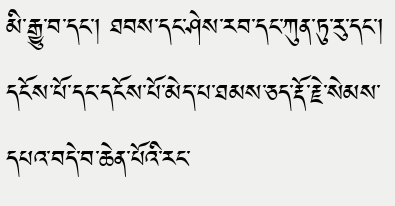མི་རྒྱུ་བ་དང་། ཐབས་དང་ཤེས་རབ་དང་ཀུན་ཏུ་རུ་དང་། དངོས་པོ་དང་དངོས་པོ་མེད་པ་ཐམས་ཅད་རྡོ་རྗེ་སེམས་དཔའ་བདེ་བ་ཆེན་པོའི་རང་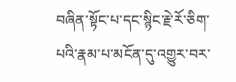བཞིན་སྟོང་པ་དང་སྙིང་རྗེ་རོ་ཅིག་པའི་རྣམ་པ་མངོན་དུ་འགྱུར་བར་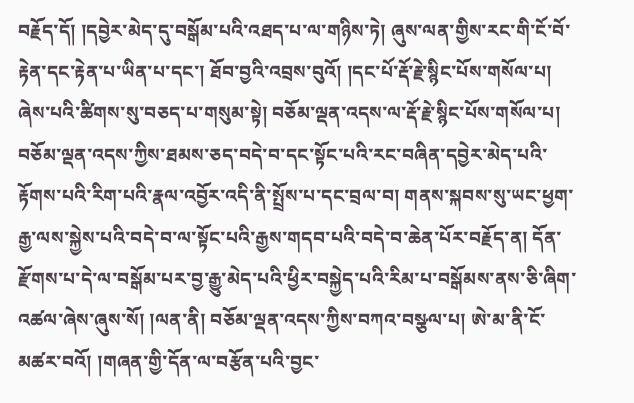བརྗོད་དོ། །དབྱེར་མེད་དུ་བསྒོམ་པའི་འཐད་པ་ལ་གཉིས་ཏེ། ཞུས་ལན་གྱིས་རང་གི་ངོ་བོ་རྟེན་དང་རྟེན་པ་ཡིན་པ་དང་། ཐོབ་བྱའི་འབྲས་བུའོ། །དང་པོ་རྡོ་རྗེ་སྙིང་པོས་གསོལ་པ། ཞེས་པའི་ཚིགས་སུ་བཅད་པ་གསུམ་སྟེ། བཅོམ་ལྡན་འདས་ལ་རྡོ་རྗེ་སྙིང་པོས་གསོལ་པ། བཅོམ་ལྡན་འདས་ཀྱིས་ཐམས་ཅད་བདེ་བ་དང་སྟོང་པའི་རང་བཞིན་དབྱེར་མེད་པའི་རྟོགས་པའི་རིག་པའི་རྣལ་འབྱོར་འདི་ནི་སྤྲོས་པ་དང་བྲལ་བ། གནས་སྐབས་སུ་ཡང་ཕྱག་རྒྱ་ལས་སྐྱེས་པའི་བདེ་བ་ལ་སྟོང་པའི་རྒྱས་གདབ་པའི་བདེ་བ་ཆེན་པོར་བརྗོད་ན། དོན་རྫོགས་པ་དེ་ལ་བསྒོམ་པར་བྱ་རྒྱུ་མེད་པའི་ཕྱིར་བསྐྱེད་པའི་རིམ་པ་བསྒོམས་ནས་ཅི་ཞིག་འཚལ་ཞེས་ཞུས་སོ། །ལན་ནི། བཅོམ་ལྡན་འདས་ཀྱིས་བཀའ་བསྩལ་པ། ཨེ་མ་ནི་ངོ་མཚར་བའོ། །གཞན་གྱི་དོན་ལ་བརྩོན་པའི་བྱང་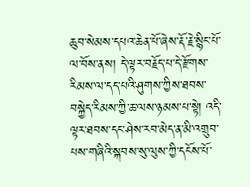ཆུབ་སེམས་དཔའ་ཆེན་པོ་ཞེས་རྡོ་རྗེ་སྙིང་པོ་ལ་བོས་ནས། དེ་ལྟར་བརྗོད་པ་དེ་རྫོགས་རིམས་ལ་དད་པའི་ཤུགས་ཀྱིས་ཐབས་བསྐྱེད་རིམས་ཀྱི་ཆ་ལས་ཉམས་པ་སྟེ། འདི་ལྟར་ཐབས་དང་ཤེས་རབ་མེད་ན་མི་འགྲུབ་པས་གཞིའི་སྐབས་སུ་ལུས་ཀྱི་དངོས་པོ་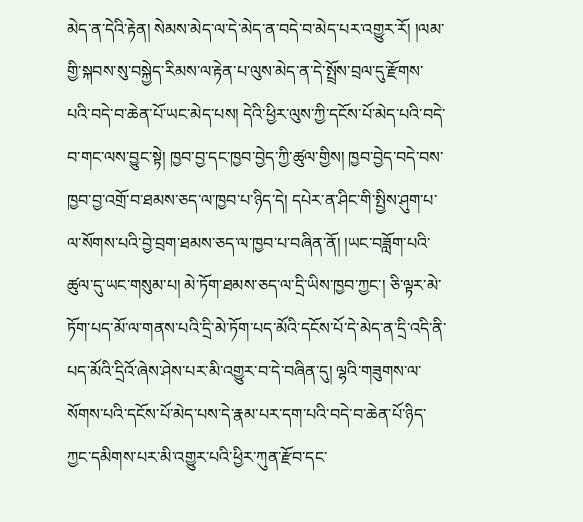མེད་ན་དེའི་རྟེན། སེམས་མེད་ལ་དེ་མེད་ན་བདེ་བ་མེད་པར་འགྱུར་རོ། །ལམ་གྱི་སྐབས་སུ་བསྐྱེད་རིམས་ལ་རྟེན་པ་ལུས་མེད་ན་དེ་སྤྲོས་བྲལ་དུ་རྫོགས་པའི་བདེ་བ་ཆེན་པོ་ཡང་མེད་པས། དེའི་ཕྱིར་ལུས་ཀྱི་དངོས་པོ་མེད་པའི་བདེ་བ་གང་ལས་བྱུང་སྟེ། ཁྱབ་བྱ་དང་ཁྱབ་བྱེད་ཀྱི་ཚུལ་གྱིས། ཁྱབ་བྱེད་བདེ་བས་ཁྱབ་བྱ་འགྲོ་བ་ཐམས་ཅད་ལ་ཁྱབ་པ་ཉིད་དེ། དཔེར་ན་ཤིང་གི་སྤྱིས་ཤུག་པ་ལ་སོགས་པའི་བྱེ་བྲག་ཐམས་ཅད་ལ་ཁྱབ་པ་བཞིན་ནོ། །ཡང་བཟློག་པའི་ཚུལ་དུ་ཡང་གསུམ་པ། མེ་ཏོག་ཐམས་ཅད་ལ་དྲི་ཡིས་ཁྱབ་ཀྱང་། ཅི་ལྟར་མེ་ཏོག་པད་མོ་ལ་གནས་པའི་དྲི་མེ་ཏོག་པད་མོའི་དངོས་པོ་དེ་མེད་ན་དྲི་འདི་ནི་པད་མོའི་དྲིའོ་ཞེས་ཤེས་པར་མི་འགྱུར་བ་དེ་བཞིན་དུ། ལྷའི་གཟུགས་ལ་སོགས་པའི་དངོས་པོ་མེད་པས་དེ་རྣམ་པར་དག་པའི་བདེ་བ་ཆེན་པོ་ཉིད་ཀྱང་དམིགས་པར་མི་འགྱུར་པའི་ཕྱིར་ཀུན་རྫོབ་དང་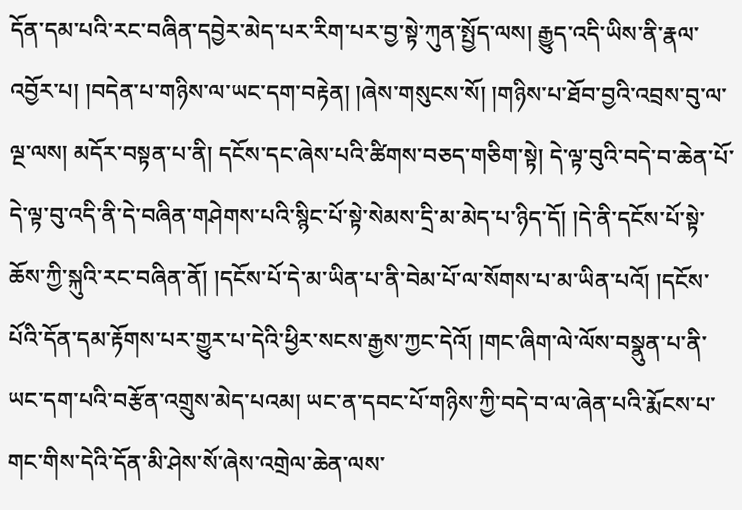དོན་དམ་པའི་རང་བཞིན་དབྱེར་མེད་པར་རིག་པར་བྱ་སྟེ་ཀུན་སྤྱོད་ལས། རྒྱུད་འདི་ཡིས་ནི་རྣལ་འབྱོར་པ། །བདེན་པ་གཉིས་ལ་ཡང་དག་བརྟེན། །ཞེས་གསུངས་སོ། །གཉིས་པ་ཐོབ་བྱའི་འབྲས་བུ་ལ་ལྔ་ལས། མདོར་བསྟན་པ་ནི། དངོས་དང་ཞེས་པའི་ཚིགས་བཅད་གཅིག་སྟེ། དེ་ལྟ་བུའི་བདེ་བ་ཆེན་པོ་དེ་ལྟ་བུ་འདི་ནི་དེ་བཞིན་གཤེགས་པའི་སྙིང་པོ་སྟེ་སེམས་དྲི་མ་མེད་པ་ཉིད་དོ། །དེ་ནི་དངོས་པོ་སྟེ་ཆོས་ཀྱི་སྐུའི་རང་བཞིན་ནོ། །དངོས་པོ་དེ་མ་ཡིན་པ་ནི་བེམ་པོ་ལ་སོགས་པ་མ་ཡིན་པའོ། །དངོས་པོའི་དོན་དམ་རྟོགས་པར་གྱུར་པ་དེའི་ཕྱིར་སངས་རྒྱས་ཀྱང་དེའོ། །གང་ཞིག་ལེ་ལོས་བསྣུན་པ་ནི་ཡང་དག་པའི་བརྩོན་འགྲུས་མེད་པའམ། ཡང་ན་དབང་པོ་གཉིས་ཀྱི་བདེ་བ་ལ་ཞེན་པའི་རྨོངས་པ་གང་གིས་དེའི་དོན་མི་ཤེས་སོ་ཞེས་འགྲེལ་ཆེན་ལས་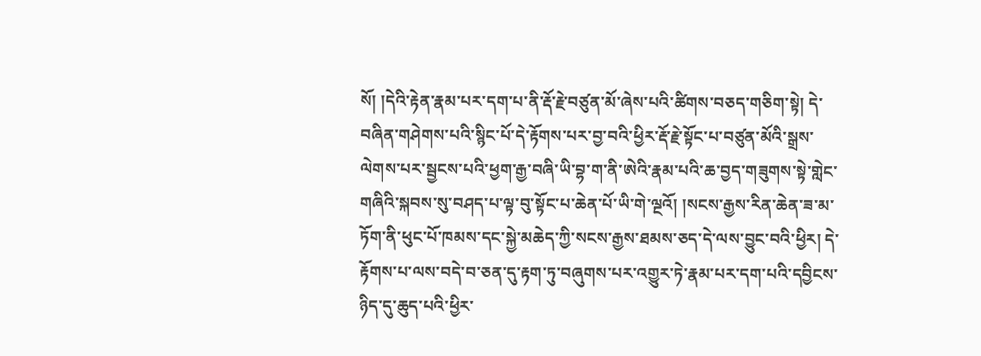སོ། །དེའི་རྟེན་རྣམ་པར་དག་པ་ནི་རྡོ་རྗེ་བཙུན་མོ་ཞེས་པའི་ཚིགས་བཅད་གཅིག་སྟེ། དེ་བཞིན་གཤེགས་པའི་སྙིང་པོ་དེ་རྟོགས་པར་བྱ་བའི་ཕྱིར་རྡོ་རྗེ་སྟོང་པ་བཙུན་མོའི་སྒྲས་ལེགས་པར་སྦྱངས་པའི་ཕྱག་རྒྱ་བཞི་ཡི་བྷ་ག་ནི་ཨེའི་རྣམ་པའི་ཆ་བྱད་གཟུགས་སྟེ་གླེང་གཞིའི་སྐབས་སུ་བཤད་པ་ལྟ་བུ་སྟོང་པ་ཆེན་པོ་ཡི་གེ་ལྔའོ། །སངས་རྒྱས་རིན་ཆེན་ཟ་མ་ཏོག་ནི་ཕུང་པོ་ཁམས་དང་སྐྱེ་མཆེད་ཀྱི་སངས་རྒྱས་ཐམས་ཅད་དེ་ལས་བྱུང་བའི་ཕྱིར། དེ་རྟོགས་པ་ལས་བདེ་བ་ཅན་དུ་རྟག་ཏུ་བཞུགས་པར་འགྱུར་ཏེ་རྣམ་པར་དག་པའི་དབྱིངས་ཉིད་དུ་ཆུད་པའི་ཕྱིར་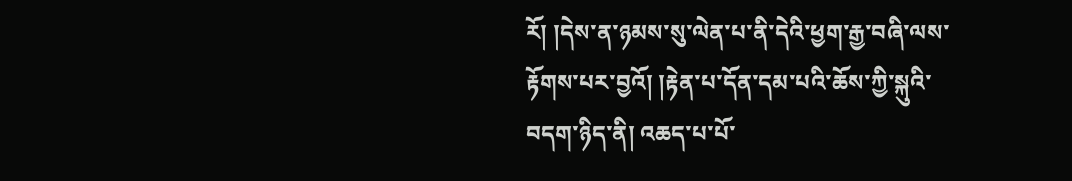རོ། །དེས་ན་ཉམས་སུ་ལེན་པ་ནི་དེའི་ཕྱག་རྒྱ་བཞི་ལས་རྟོགས་པར་བྱའོ། །རྟེན་པ་དོན་དམ་པའི་ཆོས་ཀྱི་སྐུའི་བདག་ཉིད་ནི། འཆད་པ་པོ་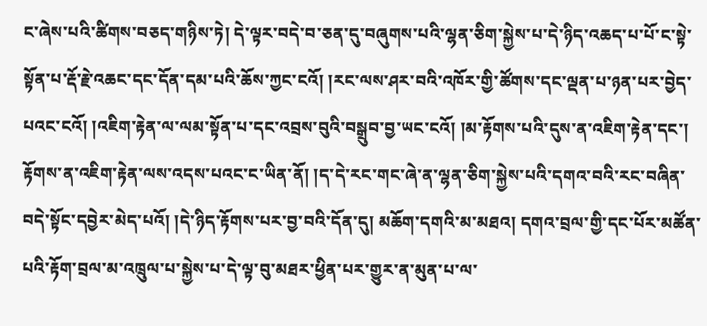ང་ཞེས་པའི་ཚིགས་བཅད་གཉིས་ཏེ། དེ་ལྟར་བདེ་བ་ཅན་དུ་བཞུགས་པའི་ལྷན་ཅིག་སྐྱེས་པ་དེ་ཉིད་འཆད་པ་པོ་ང་སྟེ་སྟོན་པ་རྡོ་རྗེ་འཆང་དང་དོན་དམ་པའི་ཆོས་ཀྱང་ངའོ། །རང་ལས་ཤར་བའི་འཁོར་གྱི་ཚོགས་དང་ལྡན་པ་ཉན་པར་བྱེད་པའང་ངའོ། །འཇིག་རྟེན་ལ་ལམ་སྟོན་པ་དང་འབྲས་བུའི་བསྒྲུབ་བྱ་ཡང་ངའོ། །མ་རྟོགས་པའི་དུས་ན་འཇིག་རྟེན་དང་། རྟོགས་ན་འཇིག་རྟེན་ལས་འདས་པའང་ང་ཡིན་ནོ། །ད་དེ་རང་གང་ཞེ་ན་ལྷན་ཅིག་སྐྱེས་པའི་དགའ་བའི་རང་བཞིན་བདེ་སྟོང་དབྱེར་མེད་པའོ། །དེ་ཉིད་རྟོགས་པར་བྱ་བའི་དོན་དུ། མཆོག་དགའི་མ་མཐའ། དགའ་བྲལ་གྱི་དང་པོར་མཚོན་པའི་རྟོག་བྲལ་མ་འཁྲུལ་པ་སྐྱེས་པ་དེ་ལྟ་བུ་མཐར་ཕྱིན་པར་གྱུར་ན་མུན་པ་ལ་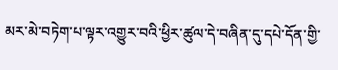མར་མེ་བཏེག་པ་ལྟར་འགྱུར་བའི་ཕྱིར་ཚུལ་དེ་བཞིན་དུ་དཔེ་དོན་གྱི་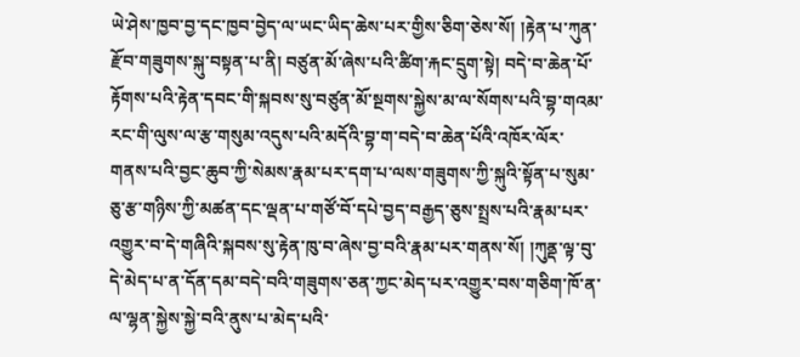ཡེ་ཤེས་ཁྱབ་བྱ་དང་ཁྱབ་བྱེད་ལ་ཡང་ཡིད་ཆེས་པར་གྱིས་ཅིག་ཅེས་སོ། །རྟེན་པ་ཀུན་རྫོབ་གཟུགས་སྐུ་བསྟན་པ་ནི། བཙུན་མོ་ཞེས་པའི་ཚིག་རྐང་དྲུག་སྟེ། བདེ་བ་ཆེན་པོ་རྟོགས་པའི་རྟེན་དབང་གི་སྐབས་སུ་བཙུན་མོ་སྔགས་སྐྱེས་མ་ལ་སོགས་པའི་བྷ་གའམ་རང་གི་ལུས་ལ་རྩ་གསུམ་འདུས་པའི་མདོའི་བྷ་ག་བདེ་བ་ཆེན་པོའི་འཁོར་ལོར་གནས་པའི་བྱང་ཆུབ་ཀྱི་སེམས་རྣམ་པར་དག་པ་ལས་གཟུགས་ཀྱི་སྐུའི་སྟོན་པ་སུམ་ཅུ་རྩ་གཉིས་ཀྱི་མཚན་དང་ལྡན་པ་གཙོ་བོ་དཔེ་བྱད་བརྒྱད་ཅུས་སྤྲས་པའི་རྣམ་པར་འགྱུར་བ་དེ་གཞིའི་སྐབས་སུ་རྟེན་ཁུ་བ་ཞེས་བྱ་བའི་རྣམ་པར་གནས་སོ། །ཀུནྡ་ལྟ་བུ་དེ་མེད་པ་ན་དོན་དམ་བདེ་བའི་གཟུགས་ཅན་ཀྱང་མེད་པར་འགྱུར་བས་གཅིག་ཁོ་ན་ལ་ལྷན་སྐྱེས་སྐྱེ་བའི་ནུས་པ་མེད་པའི་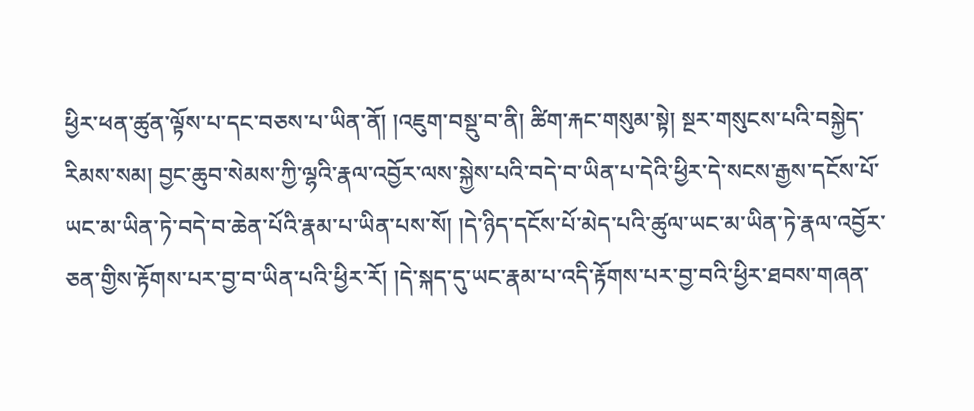ཕྱིར་ཕན་ཚུན་ལྟོས་པ་དང་བཅས་པ་ཡིན་ནོ། །འཇུག་བསྡུ་བ་ནི། ཚིག་རྐང་གསུམ་སྟེ། སྔར་གསུངས་པའི་བསྐྱེད་རིམས་སམ། བྱང་ཆུབ་སེམས་ཀྱི་ལྷའི་རྣལ་འབྱོར་ལས་སྐྱེས་པའི་བདེ་བ་ཡིན་པ་དེའི་ཕྱིར་དེ་སངས་རྒྱས་དངོས་པོ་ཡང་མ་ཡིན་ཏེ་བདེ་བ་ཆེན་པོའི་རྣམ་པ་ཡིན་པས་སོ། །དེ་ཉིད་དངོས་པོ་མེད་པའི་ཚུལ་ཡང་མ་ཡིན་ཏེ་རྣལ་འབྱོར་ཅན་གྱིས་རྟོགས་པར་བྱ་བ་ཡིན་པའི་ཕྱིར་རོ། །དེ་སྐད་དུ་ཡང་རྣམ་པ་འདི་རྟོགས་པར་བྱ་བའི་ཕྱིར་ཐབས་གཞན་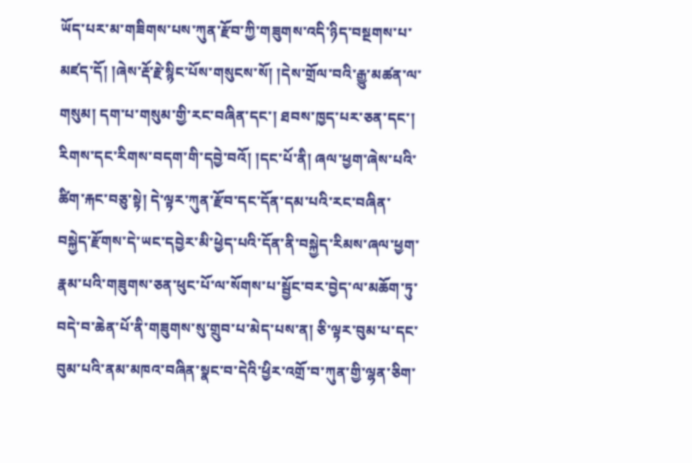ཡོད་པར་མ་གཟིགས་པས་ཀུན་རྫོབ་ཀྱི་གཟུགས་འདི་ཉིད་བསྔགས་པ་མཛད་དོ། །ཞེས་རྡོ་རྗེ་སྙིང་པོས་གསུངས་སོ། །དེས་གྲོལ་བའི་རྒྱུ་མཚན་ལ་གསུམ། དག་པ་གསུམ་གྱི་རང་བཞིན་དང་། ཐབས་ཁྱད་པར་ཅན་དང་། རིགས་དང་རིགས་བདག་གི་དབྱེ་བའོ། །དང་པོ་ནི། ཞལ་ཕྱག་ཞེས་པའི་ཚིག་རྐང་བཅུ་སྟེ། དེ་ལྟར་ཀུན་རྫོབ་དང་དོན་དམ་པའི་རང་བཞིན་བསྐྱེད་རྫོགས་དེ་ཡང་དབྱེར་མི་ཕྱེད་པའི་དོན་ནི་བསྐྱེད་རིམས་ཞལ་ཕྱག་རྣམ་པའི་གཟུགས་ཅན་ཕུང་པོ་ལ་སོགས་པ་སྦྱོང་བར་བྱེད་ལ་མཆོག་ཏུ་བདེ་བ་ཆེན་པོ་ནི་གཟུགས་སུ་གྲུབ་པ་མེད་པས་ན། ཅི་ལྟར་བུམ་པ་དང་བུམ་པའི་ནམ་མཁའ་བཞིན་སྣང་བ་དེའི་ཕྱིར་འགྲོ་བ་ཀུན་གྱི་ལྷན་ཅིག་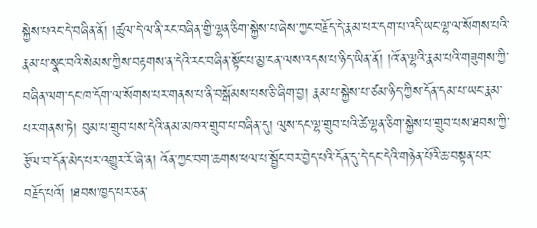སྐྱེས་པའང་དེ་བཞིན་ནོ། །ཚུལ་དེ་ལ་ནི་རང་བཞིན་གྱི་ལྷན་ཅིག་སྐྱེས་པ་ཞེས་ཀྱང་བརྗོད་དེ་རྣམ་པར་དག་པ་འདི་ཡང་ལྷ་ལ་སོགས་པའི་རྣམ་པ་སྣང་བའི་སེམས་ཀྱིས་བརྟགས་ན་དེའི་རང་བཞིན་སྟོང་པ་མྱ་ངན་ལས་འདས་པ་ཉིད་ཡིན་ནོ། །འོ་ན་ལྷའི་རྣམ་པའི་གཟུགས་ཀྱི་བཞིན་ལག་དང་ཁ་དོག་ལ་སོགས་པར་གནས་པ་ནི་བསྒོམས་པས་ཅི་ཞིག་བྱ། རྣམ་པ་སྐྱེས་པ་ཙམ་ཉིད་ཀྱིས་དོན་དམ་པ་ཡང་རྣམ་པར་གནས་ཏེ། བུམ་པ་གྲུབ་པས་དེའི་ནམ་མཁའ་གྲུབ་པ་བཞིན་དུ། ལུས་དང་ལྷ་གྲུབ་པའི་ཚེ་ལྷན་ཅིག་སྐྱེས་པ་གྲུབ་པས་ཐབས་ཀྱི་རྩོལ་བ་དོན་མེད་པར་འགྱུར་རོ་ཞེ་ན། འོན་ཀྱང་བག་ཆགས་ཕལ་པ་སྦྱོང་བར་བྱེད་པའི་དོན་དུ་དེ་དང་དེའི་གཉེན་པོའི་ཆ་བསྟན་པར་བརྗོད་པའོ། །ཐབས་ཁྱད་པར་ཅན་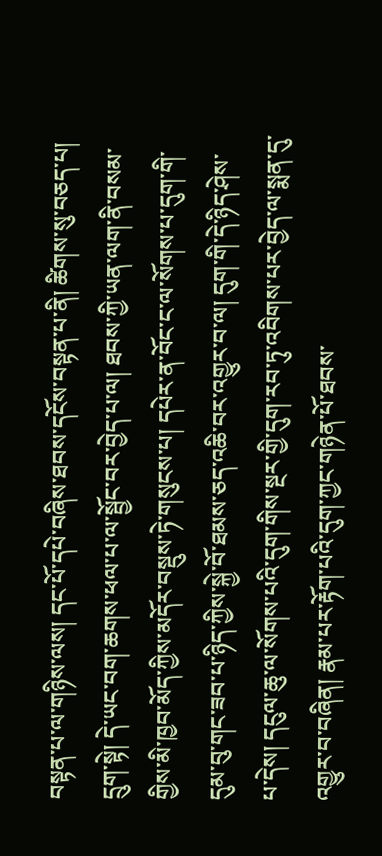བསྟན་པ་ལ་གཉིས་ལས། དང་པོ་དཔེ་བཞིས་ཐབས་དངོས་བསྟན་པ་ནི། ཚིགས་སུ་བཅད་པ། དྲུག་སྟེ། དེ་ཡང་བག་ཆགས་ཕལ་པ་ལ་སྦྱོང་བར་བྱེད་པ་ལ། ཐབས་ཀྱི་ཡན་ལག་ནི་བསམ་གྱིས་མི་ཁྱབ་མོད་ཀྱིས་མདོར་བསྡུས་ཏེ་གསུངས་པ། དཔེར་ན་བོང་ང་ལ་སོགས་པ་དུག་གི་དུམ་བུ་གང་ཟབ་པ་ཉིད་ཀྱིས་སྐྱེ་བོ་ཐམས་ཅད་འཆི་བར་འགྱུར་བ་ལ། དུག་གི་དེ་ཉིད་ཤེས་པ་དེས། དངུལ་ཆུ་ལ་སོགས་པའི་དུག་གིས་སྔར་གྱི་དུག་རབ་ཏུ་འབིགས་པར་བྱེད་ལ་སྨན་དུ་འགྱུར་བ་བཞིན། རྣམ་པར་རྟོག་པའི་དུག་ཀྱང་གཉེན་པོ་ཐབས་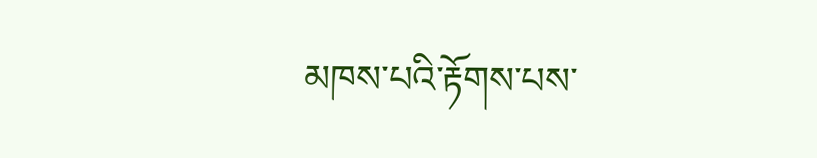མཁས་པའི་རྟོགས་པས་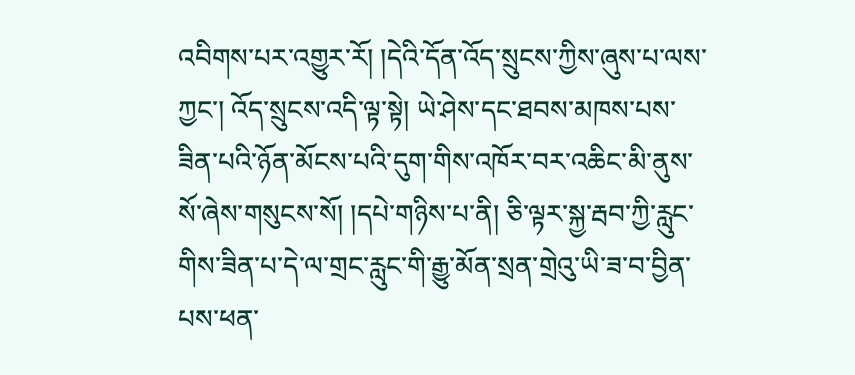འབིགས་པར་འགྱུར་རོ། །དེའི་དོན་འོད་སྲུངས་ཀྱིས་ཞུས་པ་ལས་ཀྱང་། འོད་སྲུངས་འདི་ལྟ་སྟེ། ཡེ་ཤེས་དང་ཐབས་མཁས་པས་ཟིན་པའི་ཉོན་མོངས་པའི་དུག་གིས་འཁོར་བར་འཆིང་མི་ནུས་སོ་ཞེས་གསུངས་སོ། །དཔེ་གཉིས་པ་ནི། ཅི་ལྟར་སྐྱ་རྦབ་ཀྱི་རླུང་གིས་ཟིན་པ་དེ་ལ་གྲང་རླུང་གི་རྒྱུ་མོན་སྲན་གྲེའུ་ཡི་ཟ་བ་བྱིན་པས་ཕན་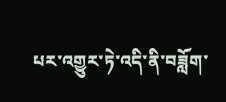པར་འགྱུར་ཏེ་འདི་ནི་བཟློག་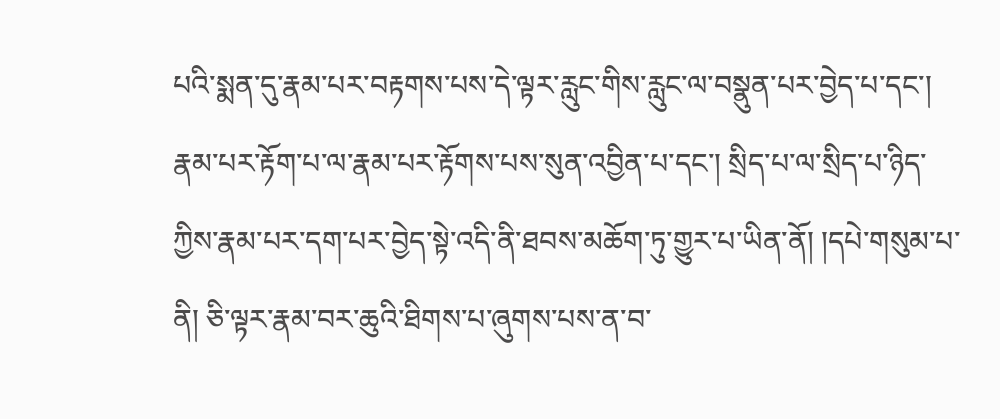པའི་སྨན་དུ་རྣམ་པར་བརྟགས་པས་དེ་ལྟར་རླུང་གིས་རླུང་ལ་བསྣུན་པར་བྱེད་པ་དང་། རྣམ་པར་རྟོག་པ་ལ་རྣམ་པར་རྟོགས་པས་སུན་འབྱིན་པ་དང་། སྲིད་པ་ལ་སྲིད་པ་ཉིད་ཀྱིས་རྣམ་པར་དག་པར་བྱེད་སྟེ་འདི་ནི་ཐབས་མཆོག་ཏུ་གྱུར་པ་ཡིན་ནོ། །དཔེ་གསུམ་པ་ནི། ཅི་ལྟར་རྣམ་བར་ཆུའི་ཐིགས་པ་ཞུགས་པས་ན་བ་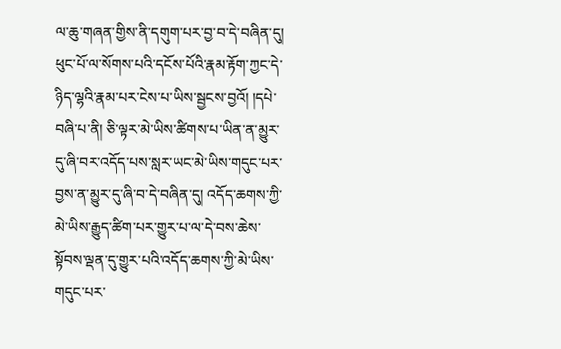ལ་ཆུ་གཞན་གྱིས་ནི་དགུག་པར་བྱ་བ་དེ་བཞིན་དུ། ཕུང་པོ་ལ་སོགས་པའི་དངོས་པོའི་རྣམ་རྟོག་ཀྱང་དེ་ཉིད་ལྷའི་རྣམ་པར་ངེས་པ་ཡིས་སྦྱངས་བྱའོ། །དཔེ་བཞི་པ་ནི། ཅི་ལྟར་མེ་ཡིས་ཚིགས་པ་ཡིན་ན་མྱུར་དུ་ཞི་བར་འདོད་པས་སླར་ཡང་མེ་ཡིས་གདུང་པར་བྱས་ན་མྱུར་དུ་ཞི་བ་དེ་བཞིན་དུ། འདོད་ཆགས་ཀྱི་མེ་ཡིས་རྒྱུད་ཚིག་པར་གྱུར་པ་ལ་དེ་བས་ཆེས་སྟོབས་ལྡན་དུ་གྱུར་པའི་འདོད་ཆགས་ཀྱི་མེ་ཡིས་གདུང་པར་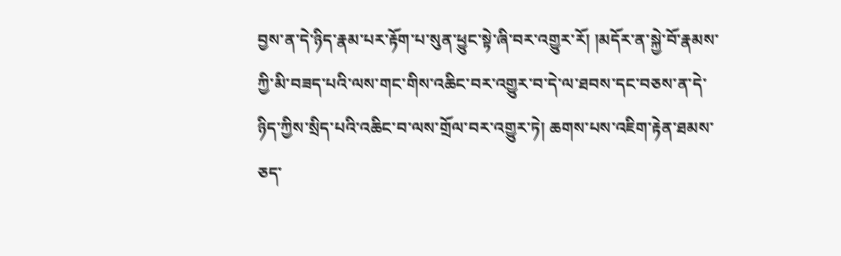བྱས་ན་དེ་ཉིད་རྣམ་པར་རྟོག་པ་སུན་ཕྱུང་སྟེ་ཞི་བར་འགྱུར་རོ། །མདོར་ན་སྐྱེ་བོ་རྣམས་ཀྱི་མི་བཟད་པའི་ལས་གང་གིས་འཆིང་བར་འགྱུར་བ་དེ་ལ་ཐབས་དང་བཅས་ན་དེ་ཉིད་ཀྱིས་སྲིད་པའི་འཆིང་བ་ལས་གྲོལ་བར་འགྱུར་ཏེ། ཆགས་པས་འཇིག་རྟེན་ཐམས་ཅད་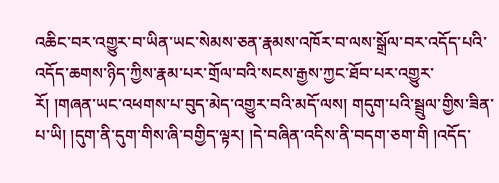འཆིང་བར་འགྱུར་བ་ཡིན་ཡང་སེམས་ཅན་རྣམས་འཁོར་བ་ལས་སྒྲོལ་བར་འདོད་པའི་འདོད་ཆགས་ཉིད་ཀྱིས་རྣམ་པར་གྲོལ་བའི་སངས་རྒྱས་ཀྱང་ཐོབ་པར་འགྱུར་རོ། །གཞན་ཡང་འཕགས་པ་བུད་མེད་འགྱུར་བའི་མདོ་ལས། གདུག་པའི་སྦྲུལ་གྱིས་ཟིན་པ་ཡི། །དུག་ནི་དུག་གིས་ཞི་བགྱིད་ལྟར། །དེ་བཞིན་འདིས་ནི་བདག་ཅག་གི །འདོད་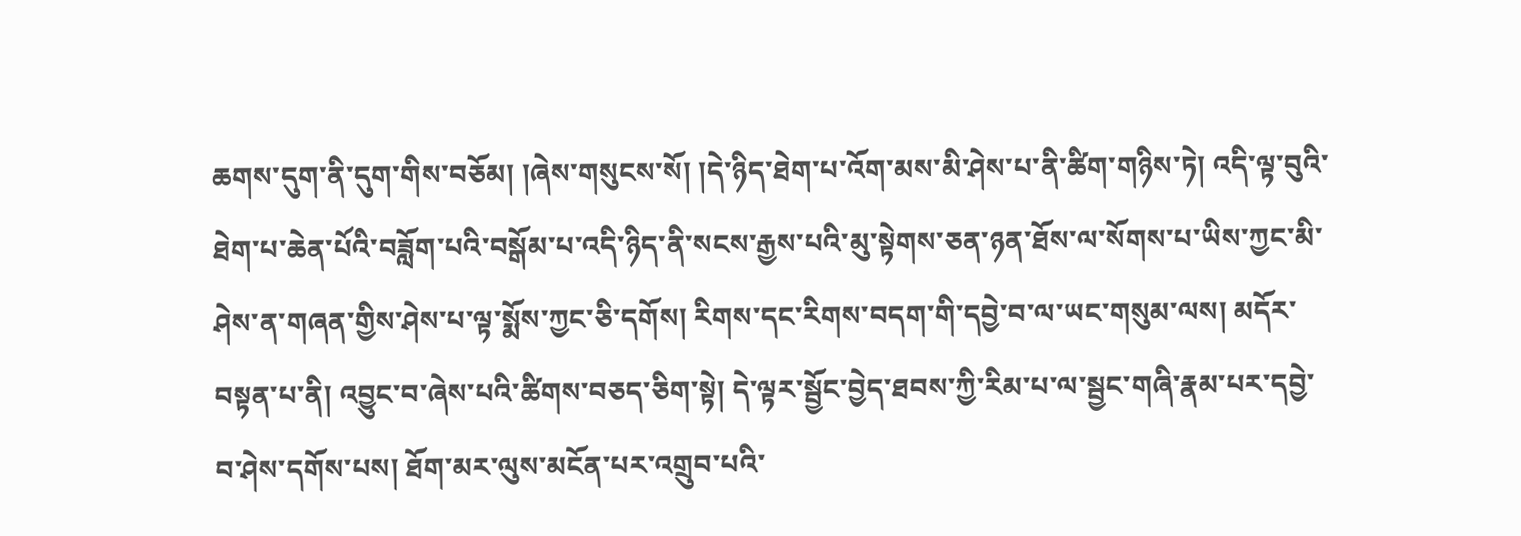ཆགས་དུག་ནི་དུག་གིས་བཅོམ། །ཞེས་གསུངས་སོ། །དེ་ཉིད་ཐེག་པ་འོག་མས་མི་ཤེས་པ་ནི་ཚིག་གཉིས་ཏེ། འདི་ལྟ་བུའི་ཐེག་པ་ཆེན་པོའི་བཟློག་པའི་བསྒོམ་པ་འདི་ཉིད་ནི་སངས་རྒྱས་པའི་མུ་སྟེགས་ཅན་ཉན་ཐོས་ལ་སོགས་པ་ཡིས་ཀྱང་མི་ཤེས་ན་གཞན་གྱིས་ཤེས་པ་ལྟ་སྨོས་ཀྱང་ཅི་དགོས། རིགས་དང་རིགས་བདག་གི་དབྱེ་བ་ལ་ཡང་གསུམ་ལས། མདོར་བསྟན་པ་ནི། འབྱུང་བ་ཞེས་པའི་ཚིགས་བཅད་ཅིག་སྟེ། དེ་ལྟར་སྦྱོང་བྱེད་ཐབས་ཀྱི་རིམ་པ་ལ་སྦྱང་གཞི་རྣམ་པར་དབྱེ་བ་ཤེས་དགོས་པས། ཐོག་མར་ལུས་མངོན་པར་འགྲུབ་པའི་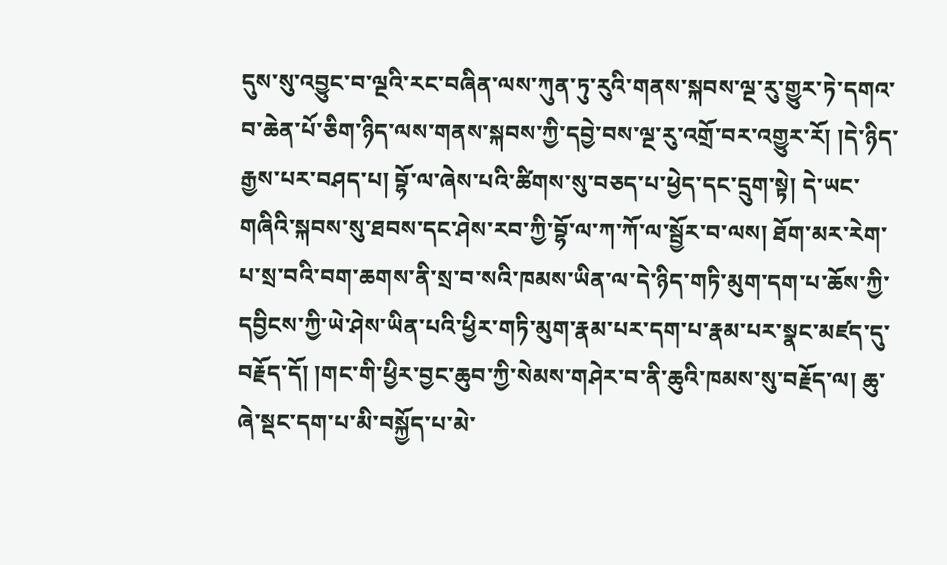དུས་སུ་འབྱུང་བ་ལྔའི་རང་བཞིན་ལས་ཀུན་ཏུ་རུའི་གནས་སྐབས་ལྔ་རུ་གྱུར་ཏེ་དགའ་བ་ཆེན་པོ་ཅིག་ཉིད་ལས་གནས་སྐབས་ཀྱི་དབྱེ་བས་ལྔ་རུ་འགྲོ་བར་འགྱུར་རོ། །དེ་ཉིད་རྒྱས་པར་བཤད་པ། བྷོ་ལ་ཞེས་པའི་ཚིགས་སུ་བཅད་པ་ཕྱེད་དང་དྲུག་སྟེ། དེ་ཡང་གཞིའི་སྐབས་སུ་ཐབས་དང་ཤེས་རབ་ཀྱི་བྷོ་ལ་ཀ་ཀོ་ལ་སྦྱོར་བ་ལས། ཐོག་མར་རེག་པ་སྲ་བའི་བག་ཆགས་ནི་སྲ་བ་སའི་ཁམས་ཡིན་ལ་དེ་ཉིད་གཏི་མུག་དག་པ་ཆོས་ཀྱི་དབྱིངས་ཀྱི་ཡེ་ཤེས་ཡིན་པའི་ཕྱིར་གཏི་མུག་རྣམ་པར་དག་པ་རྣམ་པར་སྣང་མཛད་དུ་བརྗོད་དོ། །གང་གི་ཕྱིར་བྱང་ཆུབ་ཀྱི་སེམས་གཤེར་བ་ནི་ཆུའི་ཁམས་སུ་བརྗོད་ལ། ཆུ་ཞེ་སྡང་དག་པ་མི་བསྐྱོད་པ་མེ་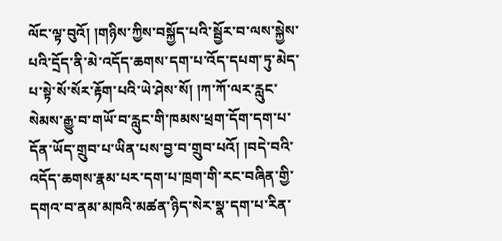ལོང་ལྟ་བུའོ། །གཉིས་ཀྱིས་བསྐྱོད་པའི་སྦྱོར་བ་ལས་སྐྱེས་པའི་དྲོད་ནི་མེ་འདོད་ཆགས་དག་པ་འོད་དཔག་ཏུ་མེད་པ་སྟེ་སོ་སོར་རྟོག་པའི་ཡེ་ཤེས་སོ། །ཀ་ཀོ་ལར་རླུང་སེམས་རྒྱུ་བ་གཡོ་བ་རླུང་གི་ཁམས་ཕྲག་དོག་དག་པ་དོན་ཡོད་གྲུབ་པ་ཡིན་པས་བྱ་བ་གྲུབ་པའོ། །བདེ་བའི་འདོད་ཆགས་རྣམ་པར་དག་པ་ཁྲག་གི་རང་བཞིན་གྱི་དགའ་བ་ནམ་མཁའི་མཚན་ཉིད་སེར་སྣ་དག་པ་རིན་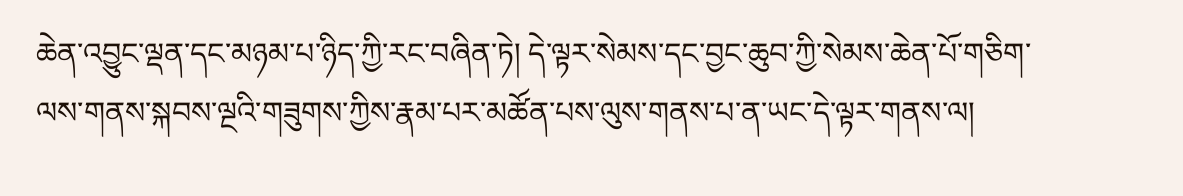ཆེན་འབྱུང་ལྡན་དང་མཉམ་པ་ཉིད་ཀྱི་རང་བཞིན་ཏེ། དེ་ལྟར་སེམས་དང་བྱང་ཆུབ་ཀྱི་སེམས་ཆེན་པོ་གཅིག་ལས་གནས་སྐབས་ལྔའི་གཟུགས་ཀྱིས་རྣམ་པར་མཚོན་པས་ལུས་གནས་པ་ན་ཡང་དེ་ལྟར་གནས་ལ།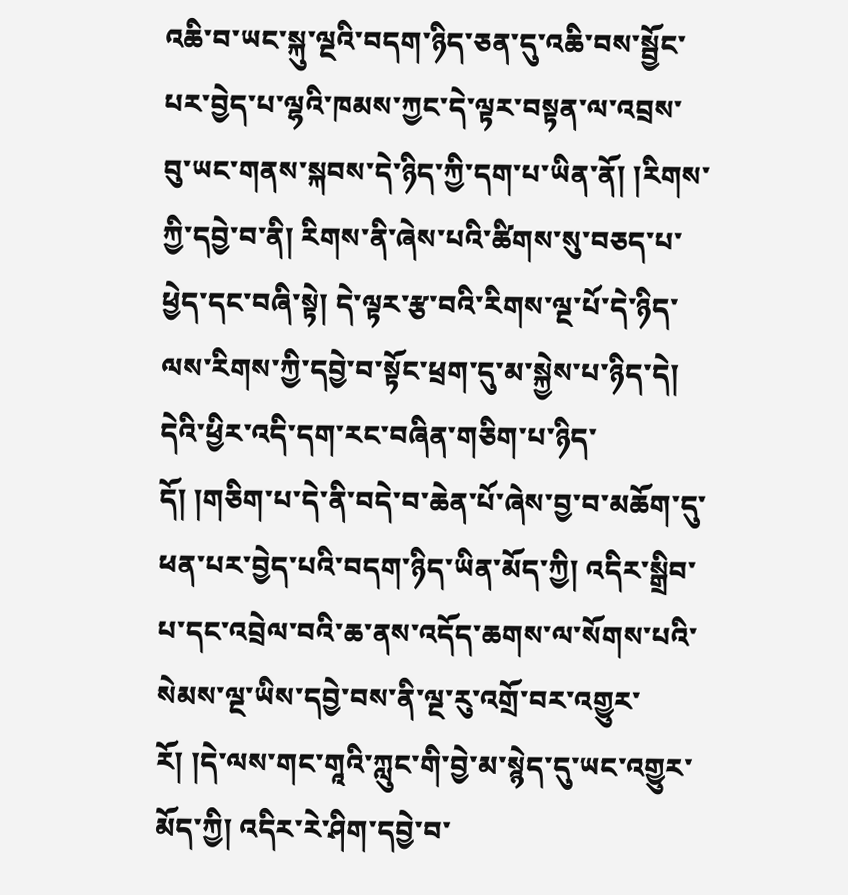འཆི་བ་ཡང་སྐུ་ལྔའི་བདག་ཉིད་ཅན་དུ་འཆི་བས་སྦྱོང་པར་བྱེད་པ་ལྷའི་ཁམས་ཀྱང་དེ་ལྟར་བསྟན་ལ་འབྲས་བུ་ཡང་གནས་སྐབས་དེ་ཉིད་ཀྱི་དག་པ་ཡིན་ནོ། །རིགས་ཀྱི་དབྱེ་བ་ནི། རིགས་ནི་ཞེས་པའི་ཚིགས་སུ་བཅད་པ་ཕྱེད་དང་བཞི་སྟེ། དེ་ལྟར་རྩ་བའི་རིགས་ལྔ་པོ་དེ་ཉིད་ལས་རིགས་ཀྱི་དབྱེ་བ་སྟོང་ཕྲག་དུ་མ་སྐྱེས་པ་ཉིད་དེ། དེའི་ཕྱིར་འདི་དག་རང་བཞིན་གཅིག་པ་ཉིད་དོ། །གཅིག་པ་དེ་ནི་བདེ་བ་ཆེན་པོ་ཞེས་བྱ་བ་མཆོག་དུ་ཕན་པར་བྱེད་པའི་བདག་ཉིད་ཡིན་མོད་ཀྱི། འདིར་སྒྲིབ་པ་དང་འབྲེལ་བའི་ཆ་ནས་འདོད་ཆགས་ལ་སོགས་པའི་སེམས་ལྔ་ཡིས་དབྱེ་བས་ནི་ལྔ་རུ་འགྲོ་བར་འགྱུར་རོ། །དེ་ལས་གང་གཱའི་ཀླུང་གི་བྱེ་མ་སྙེད་དུ་ཡང་འགྱུར་མོད་ཀྱི། འདིར་རེ་ཤིག་དབྱེ་བ་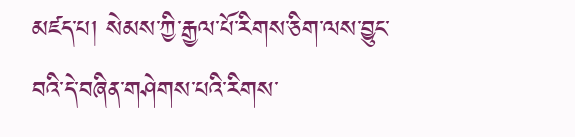མཛད་པ། སེམས་ཀྱི་རྒྱལ་པོ་རིགས་ཅིག་ལས་བྱུང་བའི་དེ་བཞིན་གཤེགས་པའི་རིགས་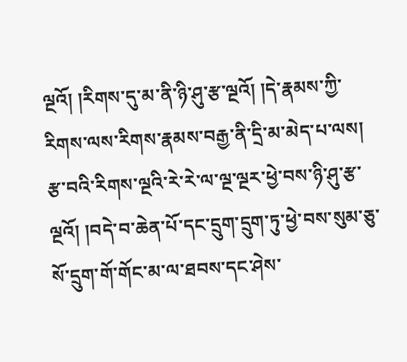ལྔའོ། །རིགས་དུ་མ་ནི་ཉི་ཤུ་རྩ་ལྔའོ། །དེ་རྣམས་ཀྱི་རིགས་ལས་རིགས་རྣམས་བརྒྱ་ནི་དྲི་མ་མེད་པ་ལས། རྩ་བའི་རིགས་ལྔའི་རེ་རེ་ལ་ལྔ་ལྔར་ཕྱེ་བས་ཉི་ཤུ་རྩ་ལྔའོ། །བདེ་བ་ཆེན་པོ་དང་དྲུག་དྲུག་ཏུ་ཕྱེ་བས་སུམ་ཅུ་སོ་དྲུག་གོ་གོང་མ་ལ་ཐབས་དང་ཤེས་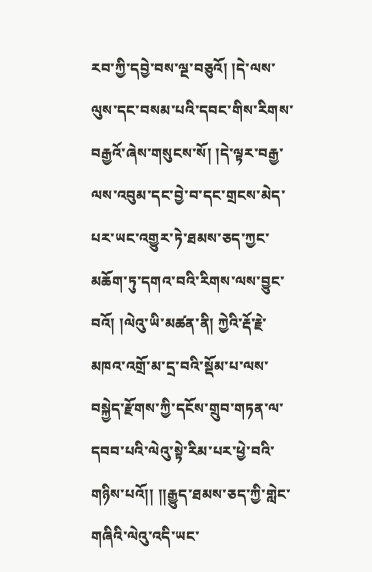རབ་ཀྱི་དབྱེ་བས་ལྔ་བཅུའོ། །དེ་ལས་ལུས་དང་བསམ་པའི་དབང་གིས་རིགས་བརྒྱའོ་ཞེས་གསུངས་སོ། །དེ་ལྟར་བརྒྱ་ལས་འབུམ་དང་བྱེ་བ་དང་གྲངས་མེད་པར་ཡང་འགྱུར་ཏེ་ཐམས་ཅད་ཀྱང་མཆོག་ཏུ་དགའ་བའི་རིགས་ལས་བྱུང་བའོ། །ལེའུ་ཡི་མཚན་ནི། ཀྱེའི་རྡོ་རྗེ་མཁའ་འགྲོ་མ་དྲ་བའི་སྡོམ་པ་ལས་བསྐྱེད་རྫོགས་ཀྱི་དངོས་གྲུབ་གཏན་ལ་དབབ་པའི་ལེའུ་སྟེ་རིམ་པར་ཕྱེ་བའི་གཉིས་པའོ།། །།རྒྱུད་ཐམས་ཅད་ཀྱི་གླེང་གཞིའི་ལེའུ་འདི་ཡང་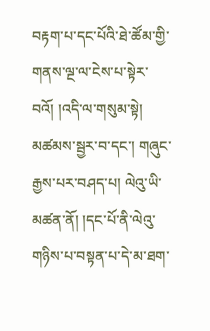བརྟག་པ་དང་པོའི་ཐེ་ཚོམ་གྱི་གནས་ལྔ་ལ་ངེས་པ་སྟེར་བའོ། །འདི་ལ་གསུམ་སྟེ། མཚམས་སྦྱར་བ་དང་། གཞུང་རྒྱས་པར་བཤད་པ། ལེའུ་ཡི་མཚན་ནོ། །དང་པོ་ནི་ལེའུ་གཉིས་པ་བསྟན་པ་དེ་མ་ཐག་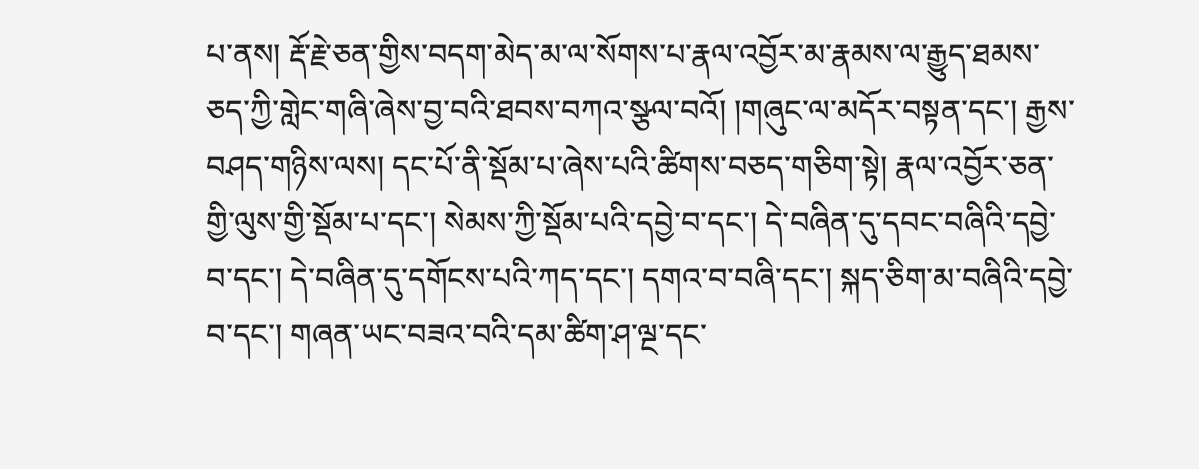པ་ནས། རྡོ་རྗེ་ཅན་གྱིས་བདག་མེད་མ་ལ་སོགས་པ་རྣལ་འབྱོར་མ་རྣམས་ལ་རྒྱུད་ཐམས་ཅད་ཀྱི་གླེང་གཞི་ཞེས་བྱ་བའི་ཐབས་བཀའ་སྩལ་བའོ། །གཞུང་ལ་མདོར་བསྟན་དང་། རྒྱས་བཤད་གཉིས་ལས། དང་པོ་ནི་སྡོམ་པ་ཞེས་པའི་ཚིགས་བཅད་གཅིག་སྟེ། རྣལ་འབྱོར་ཅན་གྱི་ལུས་གྱི་སྡོམ་པ་དང་། སེམས་ཀྱི་སྡོམ་པའི་དབྱེ་བ་དང་། དེ་བཞིན་དུ་དབང་བཞིའི་དབྱེ་བ་དང་། དེ་བཞིན་དུ་དགོངས་པའི་ཀད་དང་། དགའ་བ་བཞི་དང་། སྐད་ཅིག་མ་བཞིའི་དབྱེ་བ་དང་། གཞན་ཡང་བཟའ་བའི་དམ་ཚིག་ཤ་ལྔ་དང་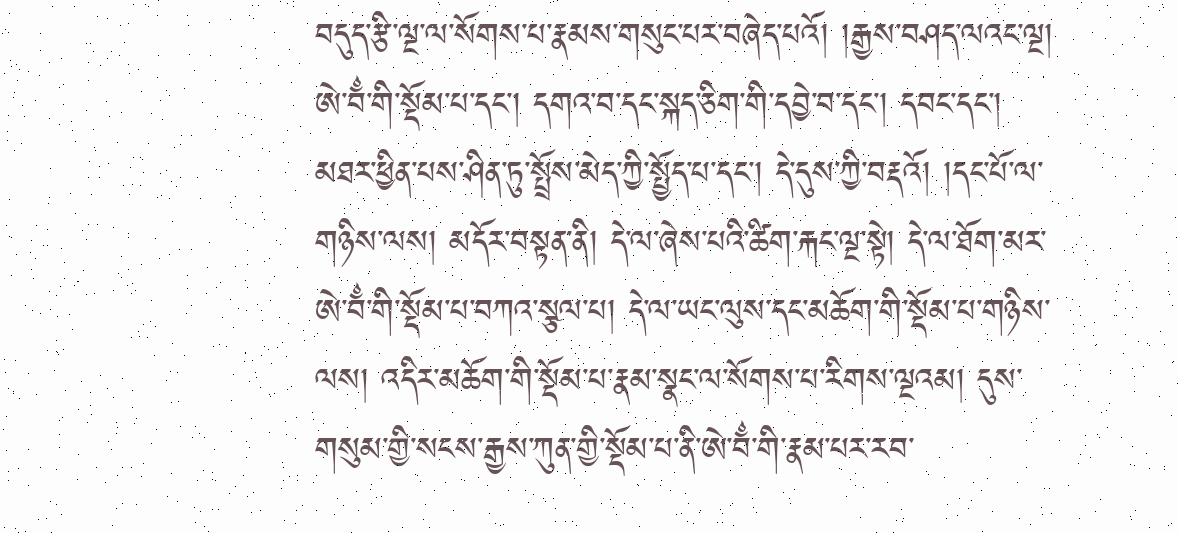བདུད་རྩི་ལྔ་ལ་སོགས་པ་རྣམས་གསུང་པར་བཞེད་པའོ། །རྒྱས་བཤད་ལའང་ལྔ། ཨེ་བྂ་གི་སྡོམ་པ་དང་། དགའ་བ་དང་སྐད་ཅིག་གི་དབྱེ་བ་དང་། དབང་དང་། མཐར་ཕྱིན་པས་ཤིན་ཏུ་སྤྲོས་མེད་ཀྱི་སྤྱོད་པ་དང་། དེ་དུས་ཀྱི་བརྡའོ། །དང་པོ་ལ་གཉིས་ལས། མདོར་བསྟན་ནི། དེ་ལ་ཞེས་པའི་ཚིག་རྐང་ལྔ་སྟེ། དེ་ལ་ཐོག་མར་ཨེ་བྂ་གི་སྡོམ་པ་བཀའ་སྩལ་པ། དེ་ལ་ཡང་ལུས་དང་མཆོག་གི་སྡོམ་པ་གཉིས་ལས། འདིར་མཆོག་གི་སྡོམ་པ་རྣམ་སྣང་ལ་སོགས་པ་རིགས་ལྔའམ། དུས་གསུམ་གྱི་སངས་རྒྱས་ཀུན་གྱི་སྡོམ་པ་ནི་ཨེ་བྂ་གི་རྣམ་པར་རབ་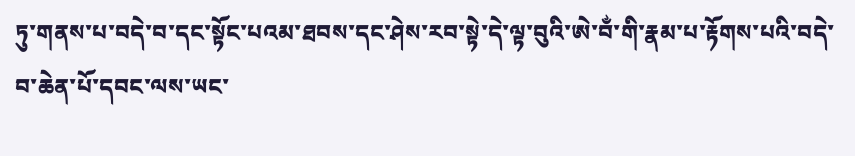ཏུ་གནས་པ་བདེ་བ་དང་སྟོང་པའམ་ཐབས་དང་ཤེས་རབ་སྟེ་དེ་ལྟ་བུའི་ཨེ་བྂ་གི་རྣམ་པ་རྟོགས་པའི་བདེ་བ་ཆེན་པོ་དབང་ལས་ཡང་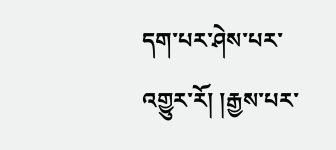དག་པར་ཤེས་པར་འགྱུར་རོ། །རྒྱས་པར་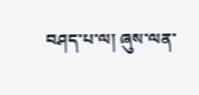བཤད་པ་ལ། ཞུས་ལན་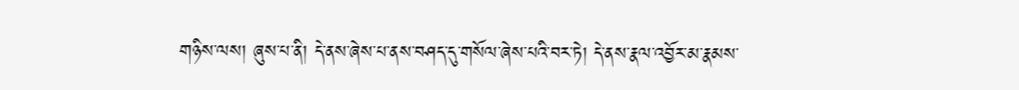གཉིས་ལས། ཞུས་པ་ནི། དེ་ནས་ཞེས་པ་ནས་བཤད་དུ་གསོལ་ཞེས་པའི་བར་ཏེ། དེ་ནས་རྣལ་འབྱོར་མ་རྣམས་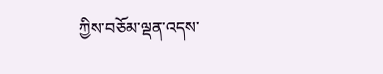ཀྱིས་བཅོམ་ལྡན་འདས་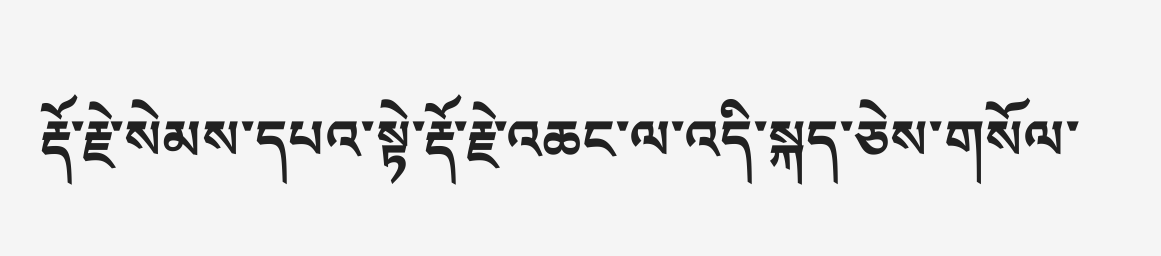རྡོ་རྗེ་སེམས་དཔའ་སྟེ་རྡོ་རྗེ་འཆང་ལ་འདི་སྐད་ཅེས་གསོལ་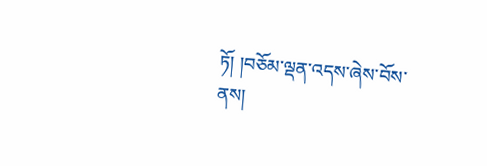ཏོ། །བཅོམ་ལྡན་འདས་ཞེས་བོས་ནས།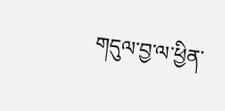གདུལ་བྱ་ལ་ཕྱིན་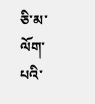ཅི་མ་ལོག་པའི་